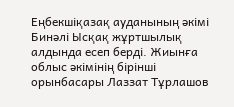Еңбекшіқазақ ауданының әкімі Бинәлі Ысқақ жұртшылық алдында есеп берді. Жиынға облыс әкімінің бірінші орынбасары Лаззат Тұрлашов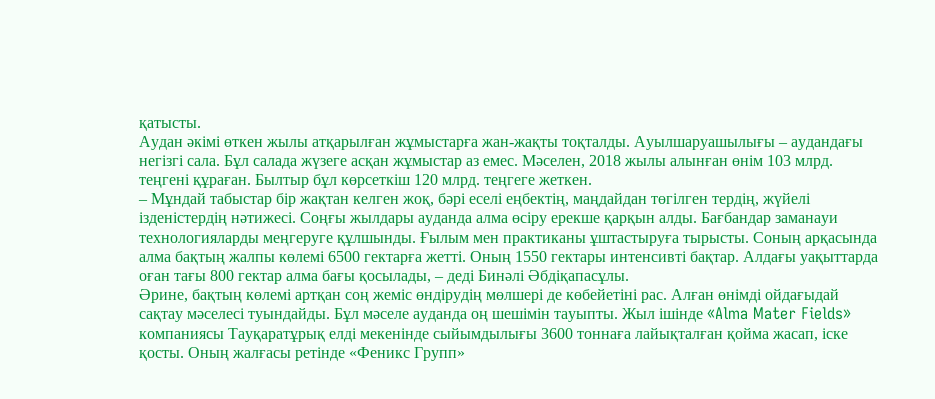қатысты.
Аудан әкімі өткен жылы атқарылған жұмыстарға жан-жақты тоқталды. Ауылшаруашылығы – аудандағы негізгі сала. Бұл салада жүзеге асқан жұмыстар аз емес. Мәселен, 2018 жылы алынған өнім 103 млрд. теңгені құраған. Былтыр бұл көрсеткіш 120 млрд. теңгеге жеткен.
– Мұндай табыстар бір жақтан келген жоқ, бәрі еселі еңбектің, маңдайдан төгілген тердің, жүйелі ізденістердің нәтижесі. Соңғы жылдары ауданда алма өсіру ерекше қарқын алды. Бағбандар заманауи технологияларды меңгеруге құлшынды. Ғылым мен практиканы ұштастыруға тырысты. Соның арқасында алма бақтың жалпы көлемі 6500 гектарға жетті. Оның 1550 гектары интенсивті бақтар. Алдағы уақыттарда оған тағы 800 гектар алма бағы қосылады, – деді Бинәлі Әбдіқапасұлы.
Әрине, бақтың көлемі артқан соң жеміс өндірудің мөлшері де көбейетіні рас. Алған өнімді ойдағыдай сақтау мәселесі туындайды. Бұл мәселе ауданда оң шешімін тауыпты. Жыл ішінде «Alma Mater Fields» компаниясы Тауқаратұрық елді мекенінде сыйымдылығы 3600 тоннаға лайықталған қойма жасап, іске қосты. Оның жалғасы ретінде «Феникс Групп»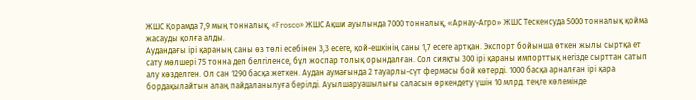ЖШС Қорамда 7,9 мың тонналық, «Frosco» ЖШС Ақши ауылында 7000 тонналық, «Арнау-Агро» ЖШС Тескенсуда 5000 тонналық қойма жасауды қолға алды.
Аудандағы ірі қараның саны өз төлі есебінен 3,3 есеге, қой-ешкінің саны 1,7 есеге артқан. Экспорт бойынша өткен жылы сыртқа ет сату мөлшері 75 тонна деп белгіленсе, бұл жоспар толық орындалған. Сол сияқты 300 ірі қараны импорттық негізде сырттан сатып алу көзделген. Ол сан 1290 басқа жеткен. Аудан аумағында 2 тауарлы-сүт фермасы бой көтерді. 1000 басқа арналған ірі қара бордақылайтын алаң пайдаланылуға берілді. Ауылшаруашылығы саласын өркендету үшін 10 млрд. теңге көлемінде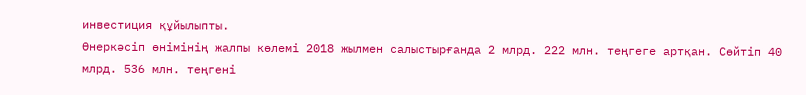инвестиция құйылыпты.
Өнеркәсіп өнімінің жалпы көлемі 2018 жылмен салыстырғанда 2 млрд. 222 млн. теңгеге артқан. Сөйтіп 40 млрд. 536 млн. теңгені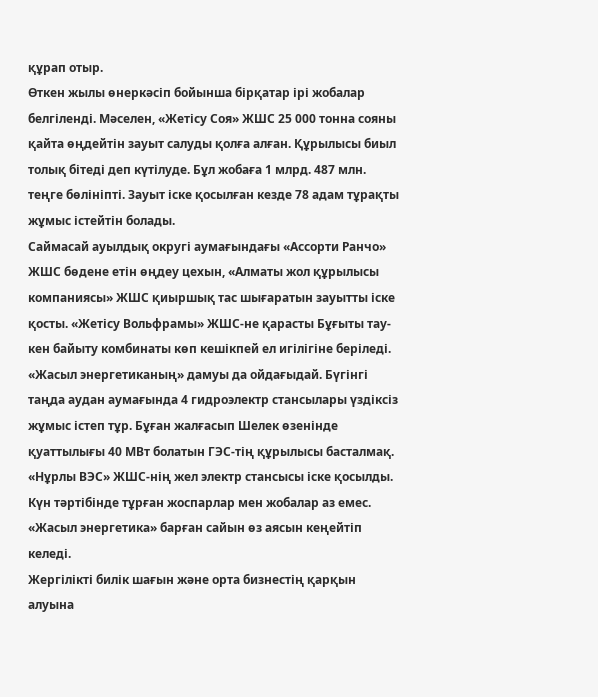құрап отыр.
Өткен жылы өнеркәсіп бойынша бірқатар ірі жобалар белгіленді. Мәселен, «Жетісу Соя» ЖШС 25 000 тонна сояны қайта өңдейтін зауыт салуды қолға алған. Құрылысы биыл толық бітеді деп күтілуде. Бұл жобаға 1 млрд. 487 млн. теңге бөлініпті. Зауыт іске қосылған кезде 78 адам тұрақты жұмыс істейтін болады.
Саймасай ауылдық округі аумағындағы «Ассорти Ранчо» ЖШС бөдене етін өңдеу цехын, «Алматы жол құрылысы компаниясы» ЖШС қиыршық тас шығаратын зауытты іске қосты. «Жетісу Вольфрамы» ЖШС-не қарасты Бұғыты тау-кен байыту комбинаты көп кешікпей ел игілігіне беріледі.
«Жасыл энергетиканың» дамуы да ойдағыдай. Бүгінгі таңда аудан аумағында 4 гидроэлектр стансылары үздіксіз жұмыс істеп тұр. Бұған жалғасып Шелек өзенінде қуаттылығы 40 МВт болатын ГЭС-тің құрылысы басталмақ. «Нұрлы ВЭС» ЖШС-нің жел электр стансысы іске қосылды. Күн тәртібінде тұрған жоспарлар мен жобалар аз емес. «Жасыл энергетика» барған сайын өз аясын кеңейтіп келеді.
Жергілікті билік шағын және орта бизнестің қарқын алуына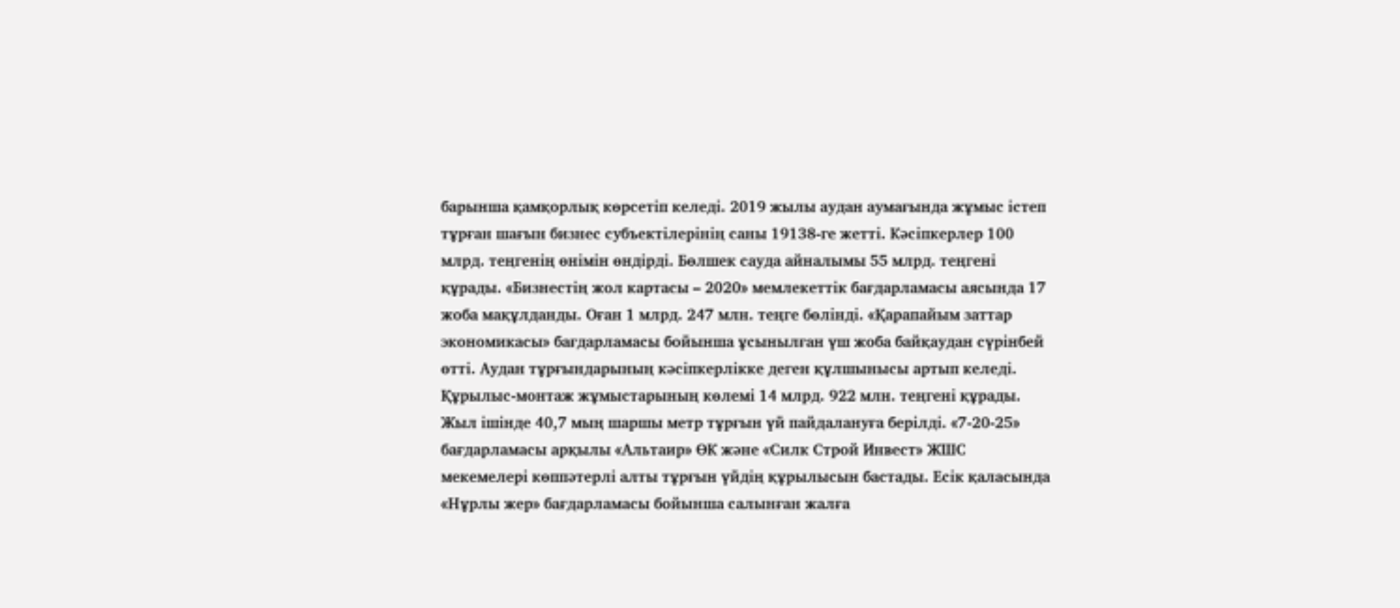барынша қамқорлық көрсетіп келеді. 2019 жылы аудан аумағында жұмыс істеп тұрған шағын бизнес субъектілерінің саны 19138-ге жетті. Кәсіпкерлер 100 млрд. теңгенің өнімін өндірді. Бөлшек сауда айналымы 55 млрд. теңгені құрады. «Бизнестің жол картасы – 2020» мемлекеттік бағдарламасы аясында 17 жоба мақұлданды. Оған 1 млрд. 247 млн. теңге бөлінді. «Қарапайым заттар экономикасы» бағдарламасы бойынша ұсынылған үш жоба байқаудан сүрінбей өтті. Аудан тұрғындарының кәсіпкерлікке деген құлшынысы артып келеді.
Құрылыс-монтаж жұмыстарының көлемі 14 млрд. 922 млн. теңгені құрады. Жыл ішінде 40,7 мың шаршы метр тұрғын үй пайдалануға берілді. «7-20-25» бағдарламасы арқылы «Альтаир» ӨК және «Силк Строй Инвест» ЖШС мекемелері көппәтерлі алты тұрғын үйдің құрылысын бастады. Есік қаласында «Нұрлы жер» бағдарламасы бойынша салынған жалға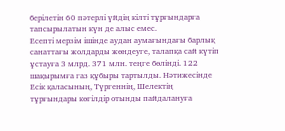берілетін 60 пәтерлі үйдің кілті тұрғындарға тапсырылатын күн де алыс емес.
Есепті мерзім ішінде аудан аумағындағы барлық санаттағы жолдарды жөндеуге, талапқа сай күтіп ұстауға 3 млрд. 371 млн. теңге бөлінді. 122 шақырымға газ құбыры тартылды. Нәтижесінде Есік қаласының, Түргеннің, Шелектің тұрғындары көгілдір отынды пайдалануға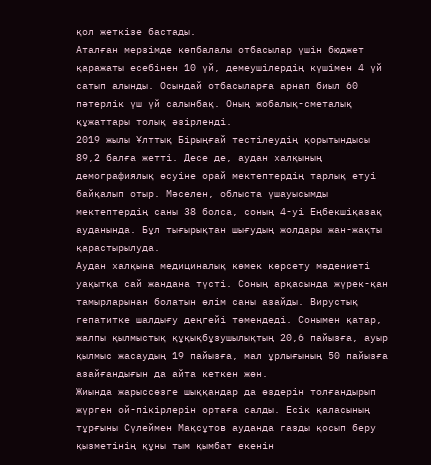қол жеткізе бастады.
Аталған мерзімде көпбалалы отбасылар үшін бюджет қаражаты есебінен 10 үй, демеушілердің күшімен 4 үй сатып алынды. Осындай отбасыларға арнап биыл 60 пәтерлік үш үй салынбақ. Оның жобалық-сметалық құжаттары толық әзірленді.
2019 жылы Ұлттық Бірыңғай тестілеудің қорытындысы 89,2 балға жетті. Десе де, аудан халқының демографиялық өсуіне орай мектептердің тарлық етуі байқалып отыр. Мәселен, облыста үшауысымды мектептердің саны 38 болса, соның 4-уі Еңбекшіқазақ ауданында. Бұл тығырықтан шығудың жолдары жан-жақты қарастырылуда.
Аудан халқына медициналық көмек көрсету мәдениеті уақытқа сай жандана түсті. Соның арқасында жүрек-қан тамырларынан болатын өлім саны азайды. Вирустық гепатитке шалдығу деңгейі төмендеді. Сонымен қатар, жалпы қылмыстық құқықбұзушылықтың 20,6 пайызға, ауыр қылмыс жасаудың 19 пайызға, мал ұрлығының 50 пайызға азайғандығын да айта кеткен жөн.
Жиында жарыссөзге шыққандар да өздерін толғандырып жүрген ой-пікірлерін ортаға салды. Есік қаласының тұрғыны Сүлеймен Мақсұтов ауданда газды қосып беру қызметінің құны тым қымбат екенін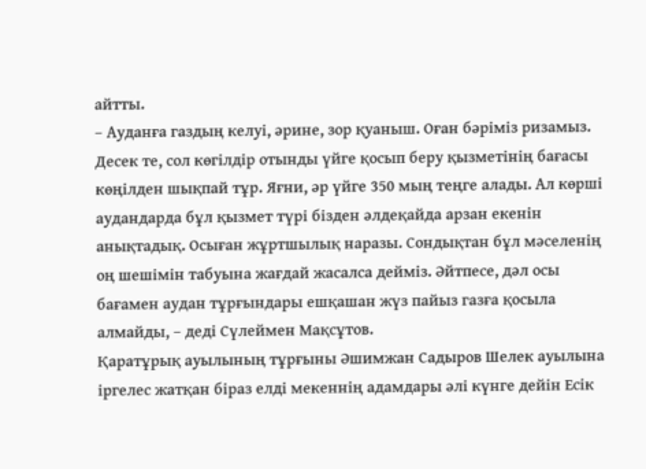айтты.
– Ауданға газдың келуі, әрине, зор қуаныш. Оған бәріміз ризамыз. Десек те, сол көгілдір отынды үйге қосып беру қызметінің бағасы көңілден шықпай тұр. Яғни, әр үйге 350 мың теңге алады. Ал көрші аудандарда бұл қызмет түрі бізден әлдеқайда арзан екенін анықтадық. Осыған жұртшылық наразы. Сондықтан бұл мәселенің оң шешімін табуына жағдай жасалса дейміз. Әйтпесе, дәл осы бағамен аудан тұрғындары ешқашан жүз пайыз газға қосыла алмайды, – деді Сүлеймен Мақсұтов.
Қаратұрық ауылының тұрғыны Әшимжан Садыров Шелек ауылына іргелес жатқан біраз елді мекеннің адамдары әлі күнге дейін Есік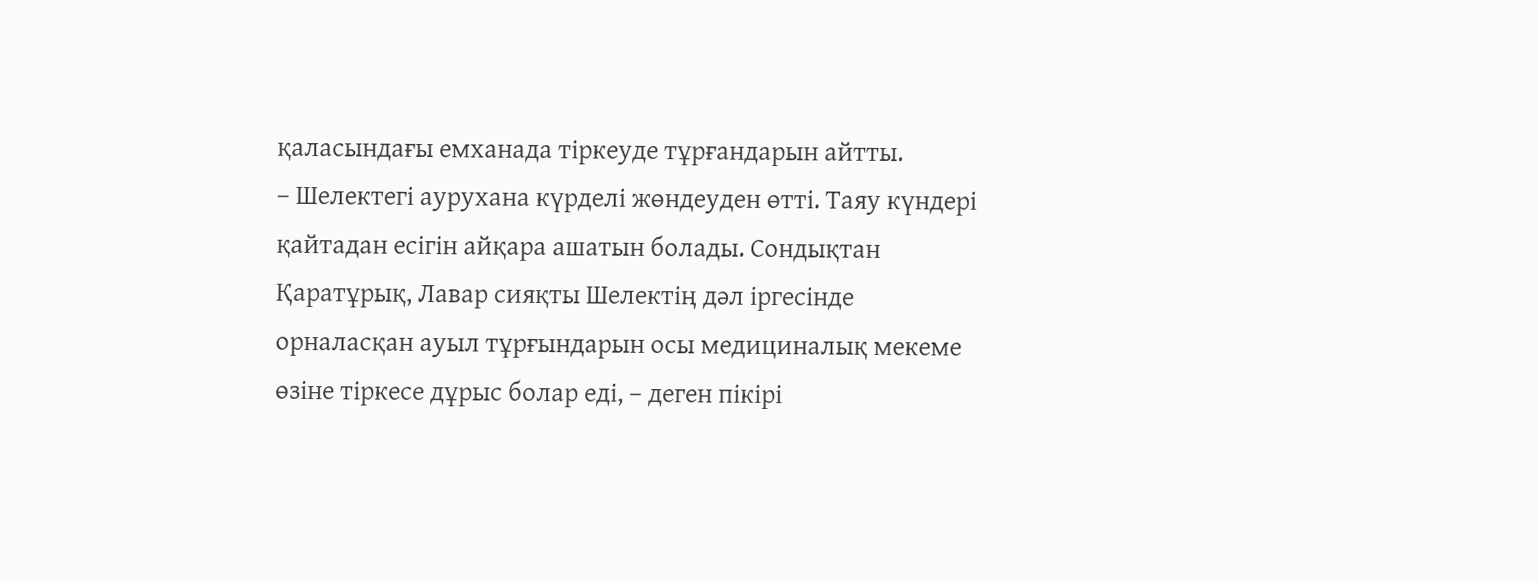қаласындағы емханада тіркеуде тұрғандарын айтты.
– Шелектегі аурухана күрделі жөндеуден өтті. Таяу күндері қайтадан есігін айқара ашатын болады. Сондықтан Қаратұрық, Лавар сияқты Шелектің дәл іргесінде орналасқан ауыл тұрғындарын осы медициналық мекеме өзіне тіркесе дұрыс болар еді, – деген пікірі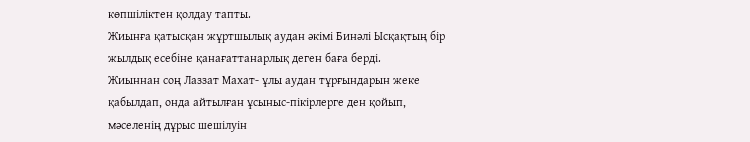көпшіліктен қолдау тапты.
Жиынға қатысқан жұртшылық аудан әкімі Бинәлі Ысқақтың бір жылдық есебіне қанағаттанарлық деген баға берді.
Жиыннан соң Лаззат Махат- ұлы аудан тұрғындарын жеке қабылдап, онда айтылған ұсыныс-пікірлерге ден қойып, мәселенің дұрыс шешілуін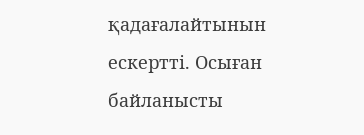қадағалайтынын ескертті. Осыған байланысты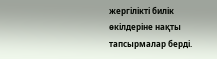жергілікті билік өкілдеріне нақты тапсырмалар берді.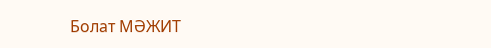Болат МӘЖИТ